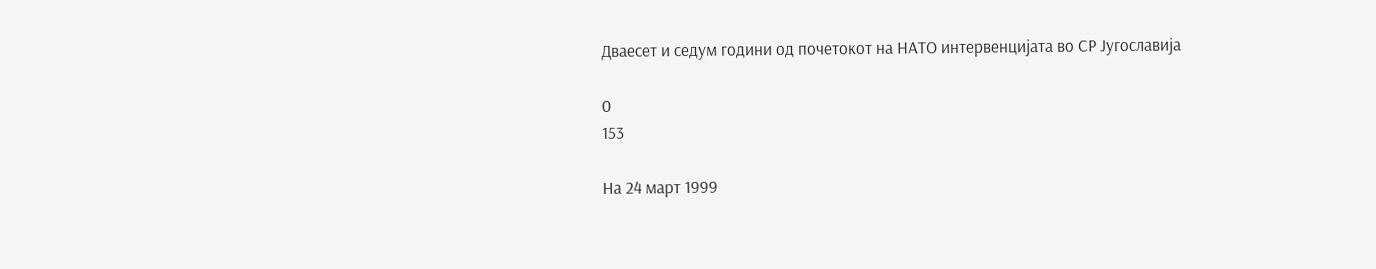Дваесет и седум години од почетокот на НАТО интервенцијата во СР Југославија

0
153

На 24 март 1999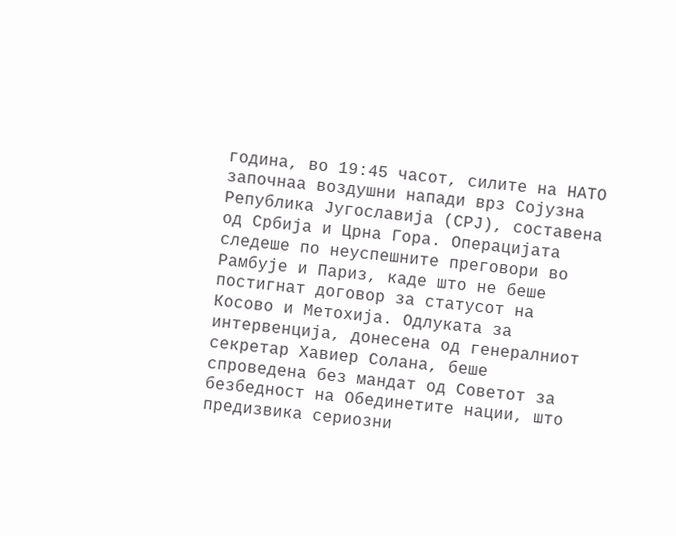година, во 19:45 часот, силите на НАТО започнаа воздушни напади врз Сојузна Република Југославија (СРЈ), составена од Србија и Црна Гора. Операцијата следеше по неуспешните преговори во Рамбује и Париз, каде што не беше постигнат договор за статусот на Косово и Метохија. Одлуката за интервенција, донесена од генералниот секретар Хавиер Солана, беше спроведена без мандат од Советот за безбедност на Обединетите нации, што предизвика сериозни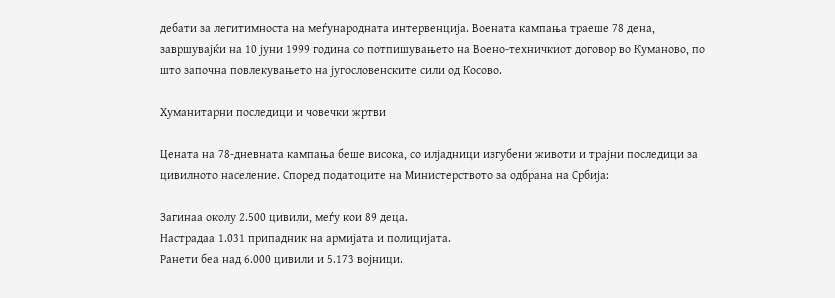дебати за легитимноста на меѓународната интервенција. Воената кампања траеше 78 дена, завршувајќи на 10 јуни 1999 година со потпишувањето на Воено-техничкиот договор во Куманово, по што започна повлекувањето на југословенските сили од Косово.

Хуманитарни последици и човечки жртви

Цената на 78-дневната кампања беше висока, со илјадници изгубени животи и трајни последици за цивилното население. Според податоците на Министерството за одбрана на Србија:

Загинаа околу 2.500 цивили, меѓу кои 89 деца.
Настрадаа 1.031 припадник на армијата и полицијата.
Ранети беа над 6.000 цивили и 5.173 војници.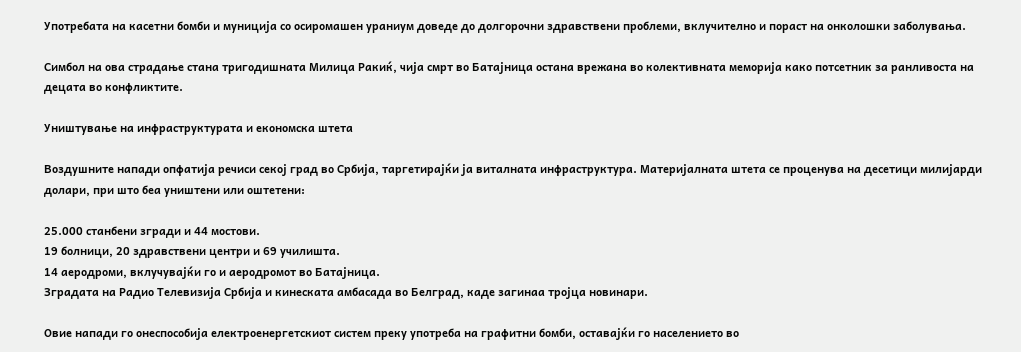Употребата на касетни бомби и муниција со осиромашен ураниум доведе до долгорочни здравствени проблеми, вклучително и пораст на онколошки заболувања.

Симбол на ова страдање стана тригодишната Милица Ракиќ, чија смрт во Батајница остана врежана во колективната меморија како потсетник за ранливоста на децата во конфликтите.

Уништување на инфраструктурата и економска штета

Воздушните напади опфатија речиси секој град во Србија, таргетирајќи ја виталната инфраструктура. Материјалната штета се проценува на десетици милијарди долари, при што беа уништени или оштетени:

25.000 станбени згради и 44 мостови.
19 болници, 20 здравствени центри и 69 училишта.
14 аеродроми, вклучувајќи го и аеродромот во Батајница.
Зградата на Радио Телевизија Србија и кинеската амбасада во Белград, каде загинаа тројца новинари.

Овие напади го онеспособија електроенергетскиот систем преку употреба на графитни бомби, оставајќи го населението во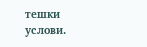тешки услови.